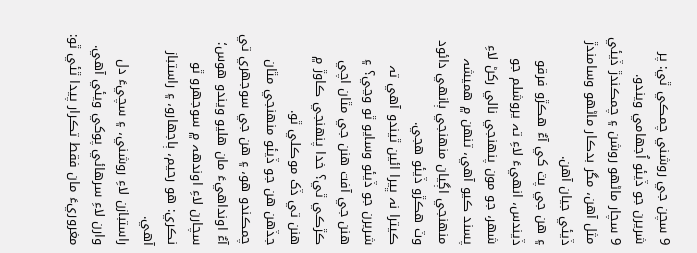9 سچن جي روشني چمڪي ٿي: پر شريرن جو ڏيئو اُجهامي ويندو.
9 سچار ماڻهو روشن ۽ چمڪندڙ ڏيئي مثل آهن، مگر بدڪار ماڻهو وسامندڙ ڏيئي جيان آهن.
۽ هن جي پٽ کي آءٌ هڪڙو فرقو ڏيندس، انهيءَ لاءِ تہ يروشلم جو شهر، جو مون پنهنجي نالي رکڻ لاءِ پسند ڪيو آهي، تنهن ۾ هميشہ منهنجي اڳيان منهنجي ٻانهي دائود وٽ هڪڙو ڏيئو هجي.
ڪيترا نہ ڀيرا ائين ٿيندو آهي تہ شريرن جو ڏيئو وسايو ٿو وڃي؟ ۽ هنن جي آفت هنن جي مٿان اچي ڪڙڪي ٿي؟ خدا پنهنجي ڪاوڙ ۾ هنن تي ڏک موڪلي ٿو.
جڏهن هن جو ڏيئو منهنجي مٿان چمڪندو هو، ۽ هن جي سوجهري تي آءٌ اونداهيءَ مان هليو ويندو هوس؛
سچارن لاءِ اوندهہ ۾ سوجهرو ٿو نڪري: هو رحيم، ٻاجهارو، ۽ راستباز آهي.
راستبازن لاءِ روشني، ۽ سچيءَ دل وارن لاءِ سرهائي پوکي ويئي آهي.
مغروريءَ مان فقط تڪرار پيدا ٿئي ٿو: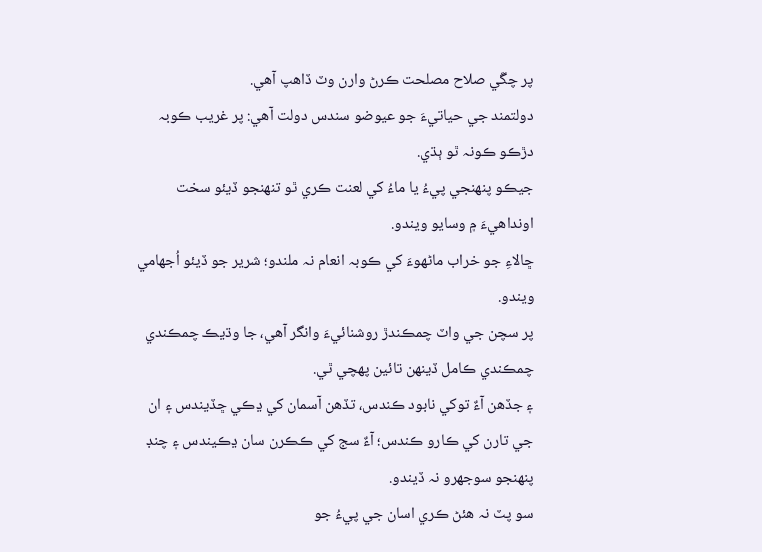پر چڱي صلاح مصلحت ڪرڻ وارن وٽ ڏاهپ آهي.
دولتمند جي حياتيءَ جو عيوضو سندس دولت آهي: پر غريب ڪوبہ دڙڪو ڪونہ ٿو ٻڌي.
جيڪو پنهنجي پيءُ يا ماءُ کي لعنت ڪري ٿو تنهنجو ڏيئو سخت اونداهيءَ ۾ وسايو ويندو.
ڇالاءِ جو خراب ماڻهوءَ کي ڪوبہ انعام نہ ملندو؛ شرير جو ڏيئو اُجهامي ويندو.
پر سچن جي واٽ چمڪندڙ روشنائيءَ وانگر آهي، جا وڌيڪ چمڪندي چمڪندي ڪامل ڏينهن تائين پهچي ٿي.
۽ جڏهن آءٌ توکي نابود ڪندس، تڏهن آسمان کي ڍڪي ڇڏيندس ۽ ان جي تارن کي ڪارو ڪندس؛ آءٌ سج کي ڪڪرن سان ڍڪيندس ۽ چنڊ پنهنجو سوجهرو نہ ڏيندو.
سو پٽ نہ هئڻ ڪري اسان جي پيءُ جو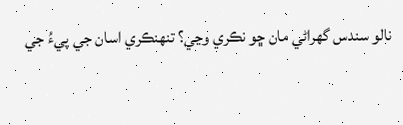نالو سندس گهراڻي مان ڇو نڪري وڃي؟ تنهنڪري اسان جي پيءُ جي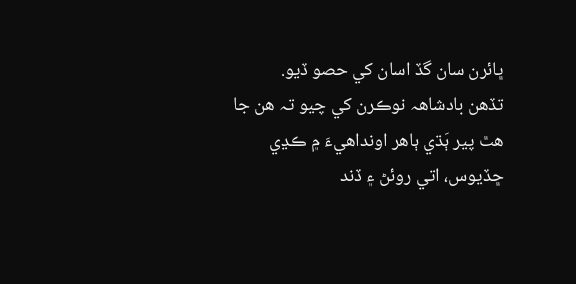ڀائرن سان گڏ اسان کي حصو ڏيو.
تڏهن بادشاهہ نوڪرن کي چيو تہ هن جا هٿ پير ٻَڌي ٻاهر اونداهيءَ ۾ ڪڍي ڇڏيوس، اتي روئڻ ۽ ڏند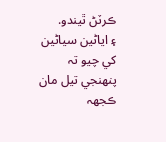ڪرٽڻ ٿيندو.
۽ اياڻين سياڻين کي چيو تہ پنهنجي تيل مان ڪجهہ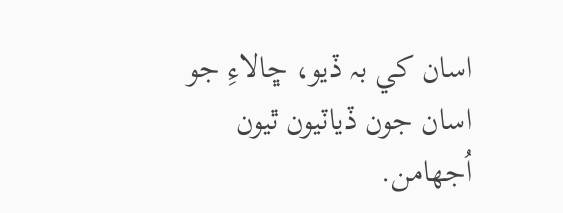اسان کي بہ ڏيو، ڇالاءِ جو اسان جون ڏياٽيون ٿيون اُجهامن.